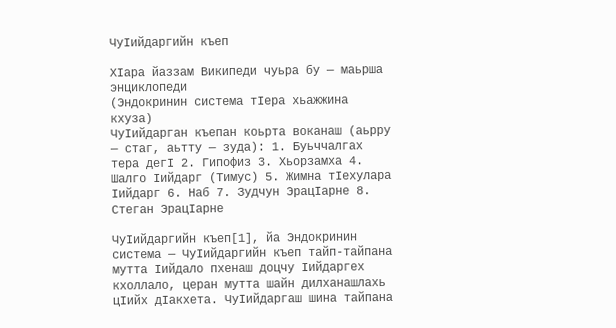ЧуӀийдаргийн къеп

ХӀара йаззам Википеди чуьра бу — маьрша энциклопеди
(Эндокринин система тӀера хьажжина кхуза)
ЧуӀийдарган къепан коьрта воканаш (аьрру — стаг, аьтту — зуда): 1. Буьччалгах тера дегӀ 2. Гипофиз 3. Хьорзамха 4. Шалго Iийдарг (Тимус) 5. Жимна тIехулара Iийдарг 6. Наб 7. Зудчун ЭрацIарне 8. Стеган ЭрацIарне

ЧуӀийдаргийн къеп[1], йа Эндокринин система — ЧуӀийдаргийн къеп тайп-тайпана мутта Ӏийдало пхенаш доцчу Ӏийдаргех кхоллало, церан мутта шайн дилханашлахь цӀийх дӀакхета. ЧуӀийдаргаш шина тайпана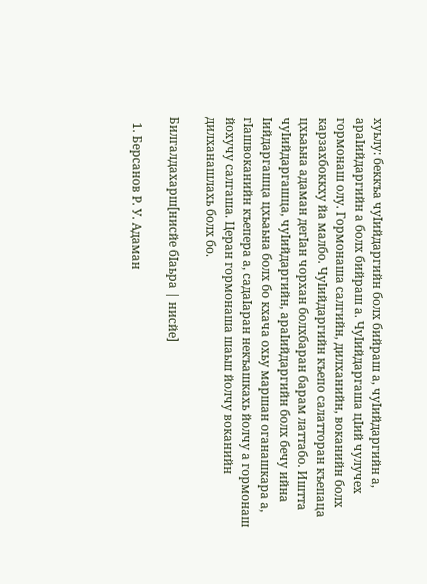хуьлу: беккъа чуӀийдаргийн болх бийраш а, чуӀийдаргийн а, араӀийдаргийн а болх бийраш а. ЧуӀийдаргаша цӀий чулучех гормонаш олу. Гормонаша салгийн, дилханийн, воканийн болх карзахбоккху йа малбо. ЧуӀийдаргийн къепо салатторан къепаца цхьаьна адаман дегӀан чорхан болхбаран барам латтабо. Иштта чуӀийдаргашца, чуӀийдаргийн, араӀийдаргийн болх бечу ийна Ӏийдаргашца цхьаьна болх бо кхача охьу маршан оганашкара а, гӀашвоканийн къепера а, садаӀаран некъашкахь йолчу а гормонаш йохучу салгаша. Церан гормонаша шаьш йолчу воканийн дилханашлахь болх бо.

Билгалдахарш[нисйе бӀаьра | нисйе]

  1. Берсанов Р. У. Адаман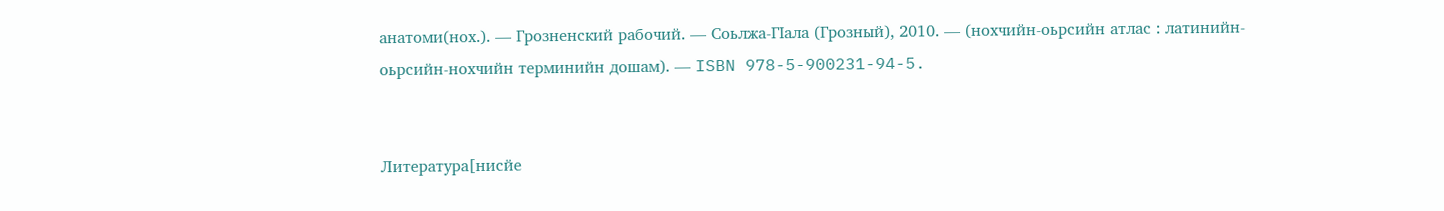анатоми(нох.). — Грозненский рабочий. — Соьлжа-ГIала (Грозный), 2010. — (нохчийн-оьрсийн атлас : латинийн-оьрсийн-нохчийн терминийн дошам). — ISBN 978-5-900231-94-5.


Литература[нисйе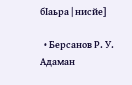бӀаьра | нисйе]

  • Берсанов Р. У. Адаман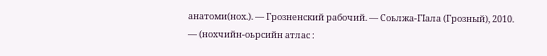анатоми(нох.). — Грозненский рабочий. — Соьлжа-ГIала (Грозный), 2010. — (нохчийн-оьрсийн атлас :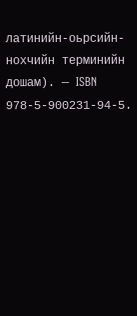латинийн-оьрсийн-нохчийн терминийн дошам). — ISBN 978-5-900231-94-5.